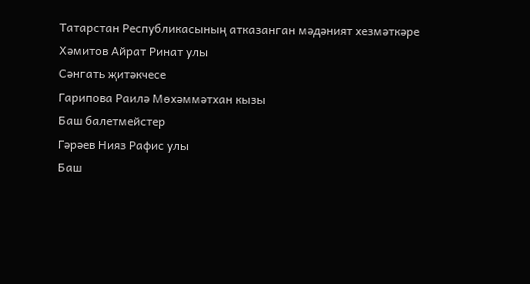Татарстан Республикасының атказанган мәдәният хезмәткәре
Хәмитов Айрат Ринат улы
Сәнгать җитәкчесе
Гарипова Раилә Мөхәммәтхан кызы
Баш балетмейстер
Гәрәев Нияз Рафис улы
Баш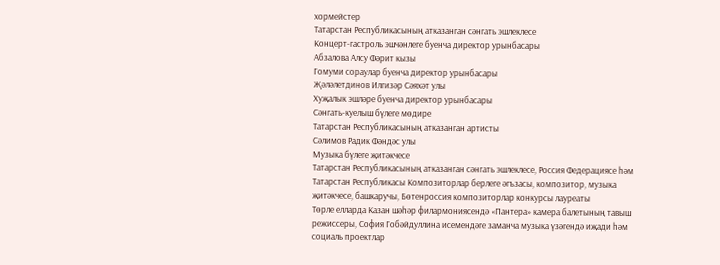хормейстер
Татарстан Республикасының атказанган сәнгать эшлеклесе
Концерт-гастроль эшчәнлеге буенча директор урынбасары
Абзалова Алсу Фәрит кызы
Гомуми сораулар буенча директор урынбасары
Җәләлетдинов Илгизәр Сәяхәт улы
Хуҗалык эшләре буенча директор урынбасары
Сәнгать-куелыш бүлеге мөдире
Татарстан Республикасының атказанган артисты
Сәлимов Радик Фәндәс улы
Музыка бүлеге җитәкчесе
Татарстан Республикасының атказанган сәнгать эшлеклесе, Россия Федерациясе һәм Татарстан Республикасы Композиторлар берлеге әгъзасы, композитор, музыка җитәкчесе, башкаручы, Бөтенроссия композиторлар конкурсы лауреаты
Төрле елларда Казан шәһәр филармониясендә «Пантера» камера балетының тавыш режиссеры, София Гобәйдуллина исемендәге заманча музыка үзәгендә иҗади һәм социаль проектлар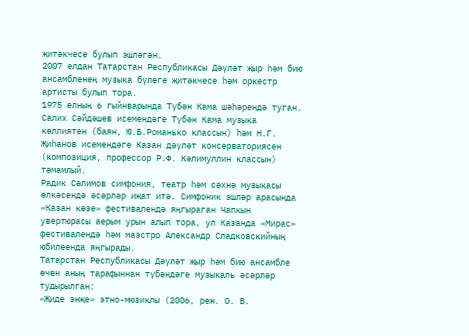җитәкчесе булып эшләгән.
2007 елдан Татарстан Республикасы Дәүләт җыр һәм бию ансамбленең музыка бүлеге җитәкчесе һәм оркестр артисты булып тора.
1975 елның 6 гыйнварында Түбән Кама шәһәрендә туган.
Салих Сәйдәшев исемендәге Түбән Кама музыка көллиятен (баян, Ю.Б.Романько классын) һәм Н.Г. Җиһанов исемендәге Казан дәүләт консерваториясен (композиция, профессор Р.Ф. Кәлимуллин классын) тәмамлый.
Радик Сәлимов симфония, театр һәм сәхнә музыкасы өлкәсендә әсәрләр иҗат итә. Симфоник эшләр арасында «Казан көзе» фестивалендә яңгыраган Чапкын увертюрасы аерым урын алып тора, ул Казанда «Мирас» фестивалендә һәм маэстро Александр Сладковскийның юбилеенда яңгырады.
Татарстан Республикасы Дәүләт җыр һәм бию ансамбле өчен аның тарафыннан түбәндәге музыкаль әсәрләр тудырылган:
«Җиде энҗе» этно-мюзиклы (2006, реж. О. В.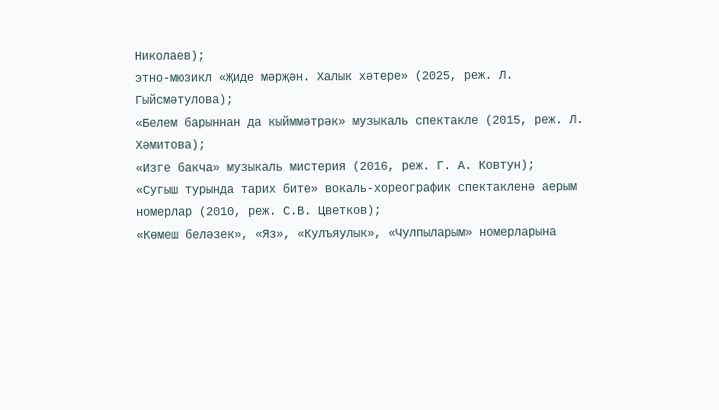Николаев);
этно-мюзикл «Җиде мәрҗән. Халык хәтере» (2025, реж. Л. Гыйсмәтулова);
«Белем барыннан да кыйммәтрәк» музыкаль спектакле (2015, реж. Л. Хәмитова);
«Изге бакча» музыкаль мистерия (2016, реж. Г. А. Ковтун);
«Сугыш турында тарих бите» вокаль-хореографик спектакленә аерым номерлар (2010, реж. С.В. Цветков);
«Көмеш беләзек», «Яз», «Кулъяулык», «Чулпыларым» номерларына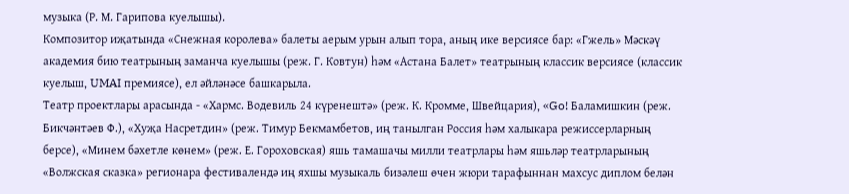музыка (Р. М. Гарипова куелышы).
Композитор иҗатында «Снежная королева» балеты аерым урын алып тора, аның ике версиясе бар: «Гжель» Мәскәү академия бию театрының заманча куелышы (реж. Г. Ковтун) һәм «Астана Балет» театрының классик версиясе (классик куелыш, UMAI премиясе), ел әйләнәсе башкарыла.
Театр проектлары арасында - «Хармс. Водевиль 24 күренештә» (реж. К. Кромме, Швейцария), «Go! Баламишкин (реж. Бикчәнтәев Ф.), «Хуҗа Насретдин» (реж. Тимур Бекмамбетов, иң танылган Россия һәм халыкара режиссерларның берсе), «Минем бәхетле көнем» (реж. Е. Гороховская) яшь тамашачы милли театрлары һәм яшьләр театрларының «Волжская сказка» регионара фестивалендә иң яхшы музыкаль бизәлеш өчен жюри тарафыннан махсус диплом белән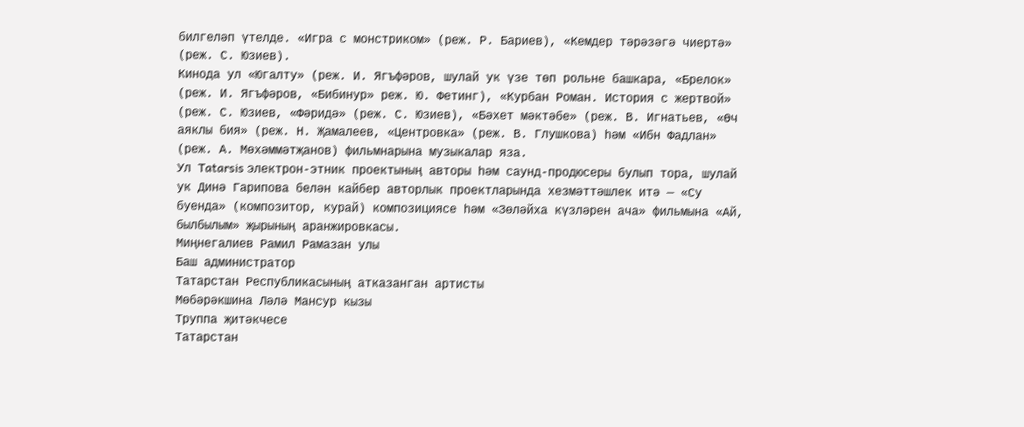билгеләп үтелде. «Игра с монстриком» (реж. Р. Бариев), «Кемдер тәрәзәгә чиертә» (реж. С. Юзиев).
Кинода ул «Югалту» (реж. И. Ягъфәров, шулай ук үзе төп рольне башкара, «Брелок» (реж. И. Ягъфәров, «Бибинур» реж. Ю. Фетинг), «Курбан Роман. История с жертвой» (реж. С. Юзиев, «Фәридә» (реж. С. Юзиев), «Бәхет мәктәбе» (реж. В. Игнатьев, «Өч аяклы бия» (реж. Н. Җамалеев, «Центровка» (реж. В. Глушкова) һәм «Ибн Фадлан» (реж. А. Мөхәммәтҗанов) фильмнарына музыкалар яза.
Ул Tatarsis электрон-этник проектының авторы һәм саунд-продюсеры булып тора, шулай ук Динә Гарипова белән кайбер авторлык проектларында хезмәттәшлек итә — «Су буенда» (композитор, курай) композициясе һәм «Зөләйха күзләрен ача» фильмына «Ай, былбылым» җырының аранжировкасы.
Миңнегалиев Рамил Рамазан улы
Баш администратор
Татарстан Республикасының атказанган артисты
Мөбәрәкшина Ләлә Мансур кызы
Труппа җитәкчесе
Татарстан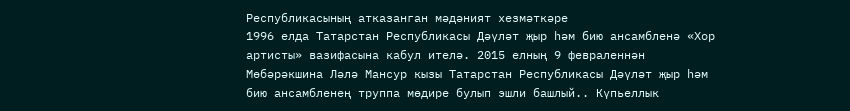Республикасының атказанган мәдәният хезмәткәре
1996 елда Татарстан Республикасы Дәүләт җыр һәм бию ансамбленә «Хор артисты» вазифасына кабул ителә. 2015 елның 9 февраленнән Мөбәрәкшина Ләлә Мансур кызы Татарстан Республикасы Дәүләт җыр һәм бию ансамбленең труппа мөдире булып эшли башлый.. Күпьеллык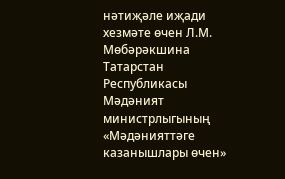нәтиҗәле иҗади хезмәте өчен Л.М. Мөбәрәкшина Татарстан Республикасы Мәдәният министрлыгының «Мәдәнияттәге казанышлары өчен»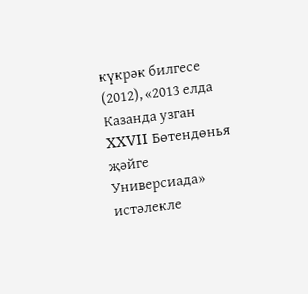күкрәк билгесе (2012), «2013 елда Казанда узган XXVII Бөтендөнья җәйге Универсиада» истәлекле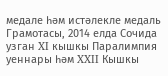медале һәм истәлекле медаль Грамотасы, 2014 елда Сочида узган XI кышкы Паралимпия уеннары һәм XXII Кышкы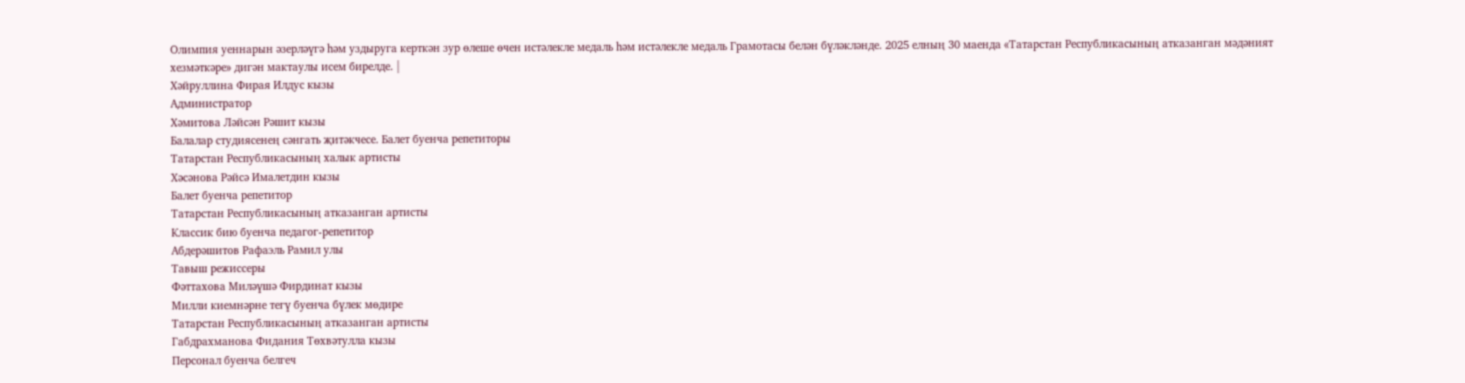Олимпия уеннарын әзерләүгә һәм уздыруга керткән зур өлеше өчен истәлекле медаль һәм истәлекле медаль Грамотасы белән бүләкләнде. 2025 елның 30 маенда «Татарстан Республикасының атказанган мәдәният хезмәткәре» дигән мактаулы исем бирелде. |
Хәйруллина Фирая Илдус кызы
Администратор
Хәмитова Ләйсән Рәшит кызы
Балалар студиясенең сәнгать җитәкчесе. Балет буенча репетиторы
Татарстан Республикасының халык артисты
Хәсәнова Рәйсә Ималетдин кызы
Балет буенча репетитор
Татарстан Республикасының атказанган артисты
Классик бию буенча педагог-репетитор
Абдерәшитов Рафаэль Рамил улы
Тавыш режиссеры
Фәттахова Миләүшә Фирдинат кызы
Милли киемнәрне тегү буенча бүлек мөдире
Татарстан Республикасының атказанган артисты
Габдрахманова Фидания Төхвәтулла кызы
Персонал буенча белгеч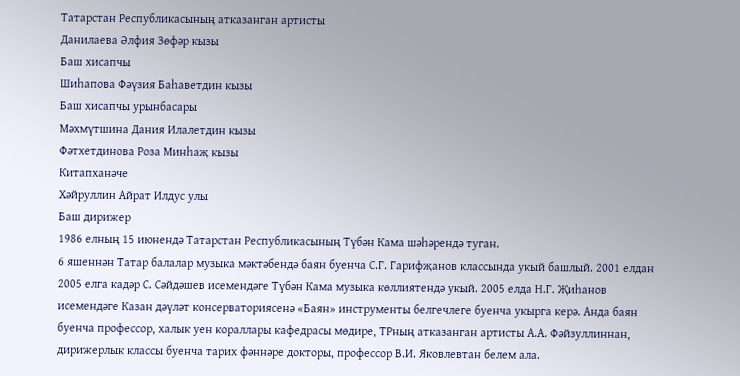Татарстан Республикасының атказанган артисты
Данилаева Әлфия Зөфәр кызы
Баш хисапчы
Шиһапова Фәүзия Баһаветдин кызы
Баш хисапчы урынбасары
Мәхмүтшина Дания Илалетдин кызы
Фәтхетдинова Роза Минһаҗ кызы
Китапханәче
Хәйруллин Айрат Илдус улы
Баш дирижер
1986 елның 15 июнендә Татарстан Республикасының Түбән Кама шәһәрендә туган.
6 яшеннән Татар балалар музыка мәктәбендә баян буенча С.Г. Гарифҗанов классында укый башлый. 2001 елдан 2005 елга кадәр С. Сәйдәшев исемендәге Түбән Кама музыка көллиятендә укый. 2005 елда Н.Г. Җиһанов исемендәге Казан дәүләт консерваториясенә «Баян» инструменты белгечлеге буенча укырга керә. Анда баян буенча профессор, халык уен кораллары кафедрасы мөдире, ТРның атказанган артисты А.А. Фәйзуллиннан, дирижерлык классы буенча тарих фәннәре докторы, профессор В.И. Яковлевтан белем ала.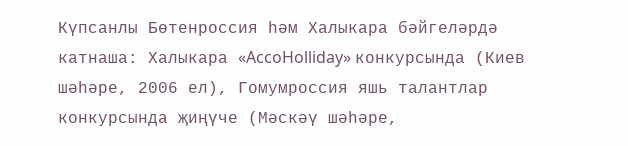Күпсанлы Бөтенроссия һәм Халыкара бәйгеләрдә катнаша: Халыкара «AccoHolliday» конкурсында (Киев шәһәре, 2006 ел), Гомумроссия яшь талантлар конкурсында җиңүче (Мәскәү шәһәре,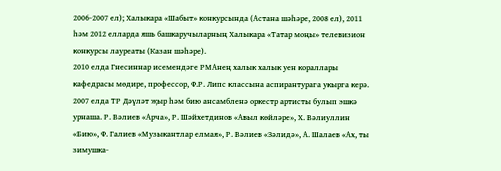2006-2007 ел); Халыкара «Шабыт» конкурсында (Астана шәһәре, 2008 ел), 2011 һәм 2012 елларда яшь башкаручыларның Халыкара «Татар моңы» телевизион конкурсы лауреаты (Казан шәһәре).
2010 елда Гнесиннар исемендәге РМАнең халык халык уен кораллары кафедрасы мөдире, профессор, Ф.Р. Липс классына аспирантурага укырга керә.
2007 елда ТР Дәүләт җыр һәм бию ансамбленә оркестр артисты булып эшкә урнаша. Р. Вәлиев «Арча», Р. Шәйхетдинов «Авыл көйләре», Х. Вәлиуллин «Бию», Ф. Галиев «Музыкантлар елмая», Р. Вәлиев «Зәлидә», А. Шалаев «Ах, ты зимушка-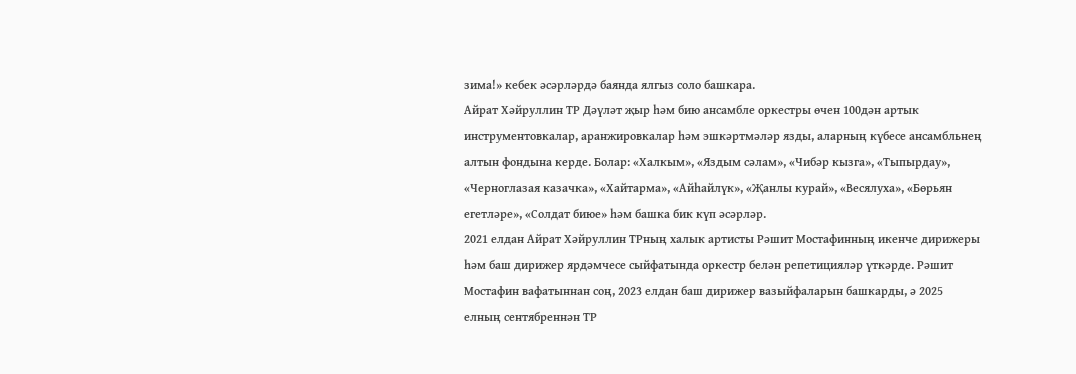зима!» кебек әсәрләрдә баянда ялгыз соло башкара.
Айрат Хәйруллин ТР Дәүләт җыр һәм бию ансамбле оркестры өчен 100дән артык инструментовкалар, аранжировкалар һәм эшкәртмәләр язды, аларның күбесе ансамбльнең алтын фондына керде. Болар: «Халкым», «Яздым сәлам», «Чибәр кызга», «Тыпырдау», «Черноглазая казачка», «Хайтарма», «Айһайлүк», «Җанлы курай», «Весялуха», «Бөрьян егетләре», «Солдат биюе» һәм башка бик күп әсәрләр.
2021 елдан Айрат Хәйруллин ТРның халык артисты Рәшит Мостафинның икенче дирижеры һәм баш дирижер ярдәмчесе сыйфатында оркестр белән репетицияләр үткәрде. Рәшит Мостафин вафатыннан соң, 2023 елдан баш дирижер вазыйфаларын башкарды, ә 2025 елның сентябреннән ТР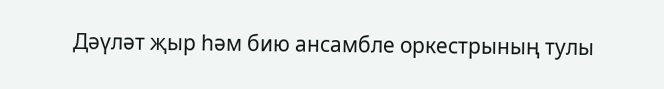Дәүләт җыр һәм бию ансамбле оркестрының тулы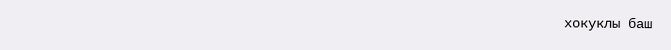хокуклы баш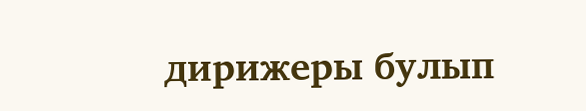дирижеры булып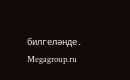билгеләнде.
Megagroup.ru